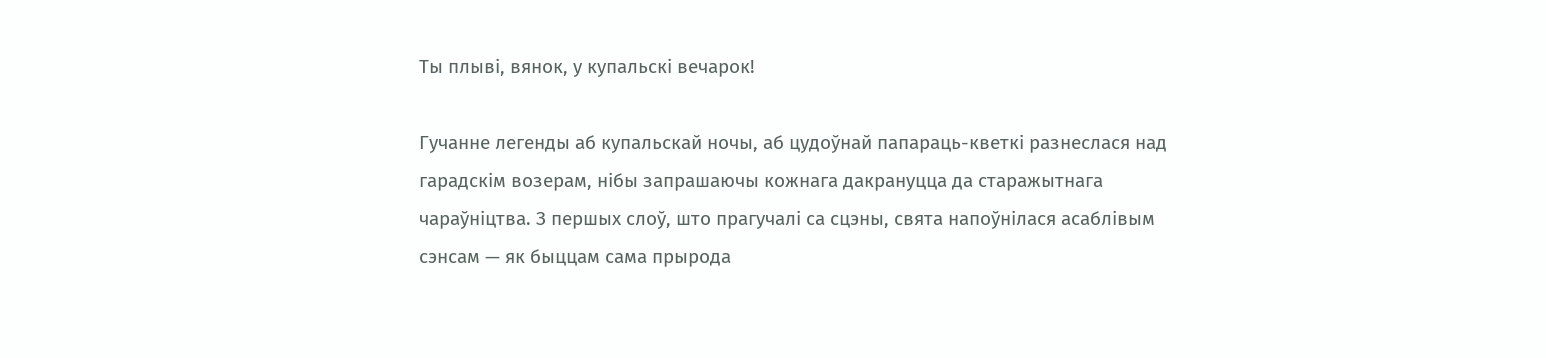Ты плыві, вянок, у купальскі вечарок!

Гучанне легенды аб купальскай ночы, аб цудоўнай папараць-кветкі разнеслася над гарадскім возерам, нібы запрашаючы кожнага дакрануцца да старажытнага чараўніцтва. З першых слоў, што прагучалі са сцэны, свята напоўнілася асаблівым сэнсам — як быццам сама прырода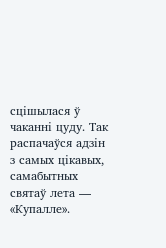сцішылася ў чаканні цуду. Так распачаўся адзін з самых цікавых, самабытных святаў лета — «Купалле».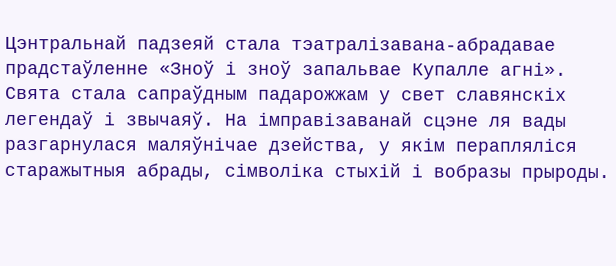Цэнтральнай падзеяй стала тэатралізавана-абрадавае прадстаўленне «Зноў і зноў запальвае Купалле агні». Свята стала сапраўдным падарожжам у свет славянскіх легендаў і звычаяў. На імправізаванай сцэне ля вады разгарнулася маляўнічае дзейства, у якім перапляліся старажытныя абрады, сімволіка стыхій і вобразы прыроды.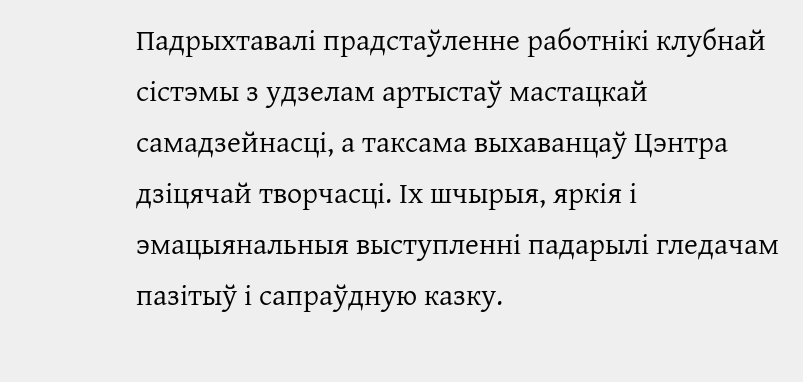Падрыхтавалі прадстаўленне работнікі клубнай сістэмы з удзелам артыстаў мастацкай самадзейнасці, а таксама выхаванцаў Цэнтра дзіцячай творчасці. Іх шчырыя, яркія і эмацыянальныя выступленні падарылі гледачам пазітыў і сапраўдную казку.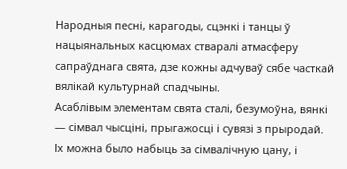Народныя песні, карагоды, сцэнкі і танцы ў нацыянальных касцюмах стваралі атмасферу сапраўднага свята, дзе кожны адчуваў сябе часткай вялікай культурнай спадчыны.
Асаблівым элементам свята сталі, безумоўна, вянкі — сімвал чысціні, прыгажосці і сувязі з прыродай. Іх можна было набыць за сімвалічную цану, і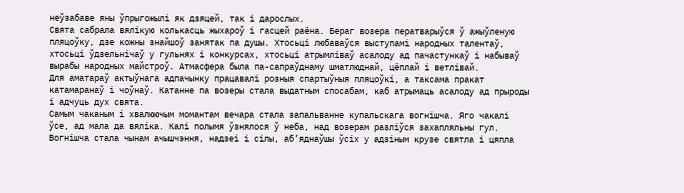неўзабаве яны ўпрыгожылі як дзяцей, так і дарослых.
Свята сабрала вялікую колькасць жыхароў і гасцей раёна. Бераг возера ператварыўся ў ажыўленую пляцоўку, дзе кожны знайшоў занятак па душы. Хтосьці любаваўся выступамі народных талентаў, хтосьці ўдзельнічаў у гульнях і конкурсах, хтосьці атрымліваў асалоду ад пачастункаў і набываў вырабы народных майстроў. Атмасфера была па-сапраўднаму шматлюднай, цёплай і ветлівай.
Для аматараў актыўнага адпачынку працавалі розныя спартыўныя пляцоўкі, а таксама пракат катамаранаў і чоўнаў. Катанне па возеры стала выдатным спосабам, каб атрымаць асалоду ад прыроды і адчуць дух свята.
Самым чаканым і хвалюючым момантам вечара стала запальванне купальскага вогнішча. Яго чакалі ўсе, ад мала да вяліка. Калі полымя ўзнялося ў неба, над возерам разліўся захапляльны гул. Вогнішча стала чынам ачышчэння, надзеі і сілы, аб’яднаўшы ўсіх у адзіным крузе святла і цяпла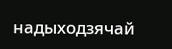надыходзячай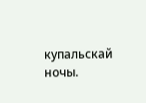купальскай ночы.